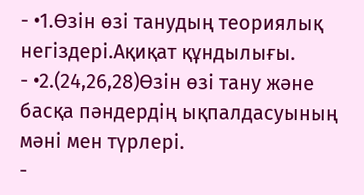- •1.Өзін өзі танудың теориялық негіздері.Ақиқат құндылығы.
- •2.(24,26,28)Өзін өзі тану және басқа пәндердің ықпалдасуының мәні мен түрлері.
-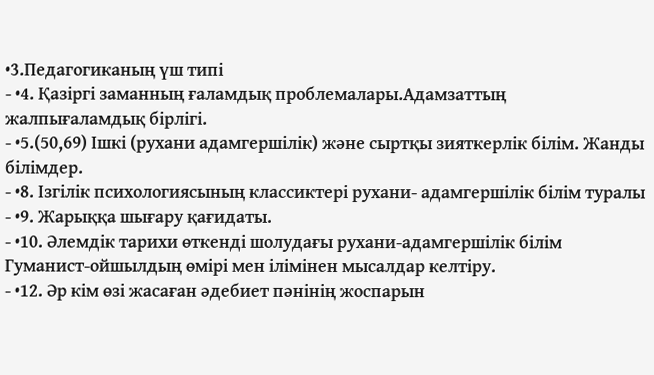•3.Педагогиканың үш типі
- •4. Қазіргі заманның ғаламдық проблемалары.Адамзаттың жалпығаламдық бірлігі.
- •5.(50,69) Ішкі (рухани адамгершілік) және сыртқы зияткерлік білім. Жанды білімдер.
- •8. Ізгілік психологиясының классиктері рухани- адамгершілік білім туралы
- •9. Жарыққа шығару қағидаты.
- •10. Әлемдік тарихи өткенді шолудағы рухани-адамгершілік білім Гуманист-ойшылдың өмірі мен ілімінен мысалдар келтіру.
- •12. Әр кім өзі жасаған әдебиет пәнінің жоспарын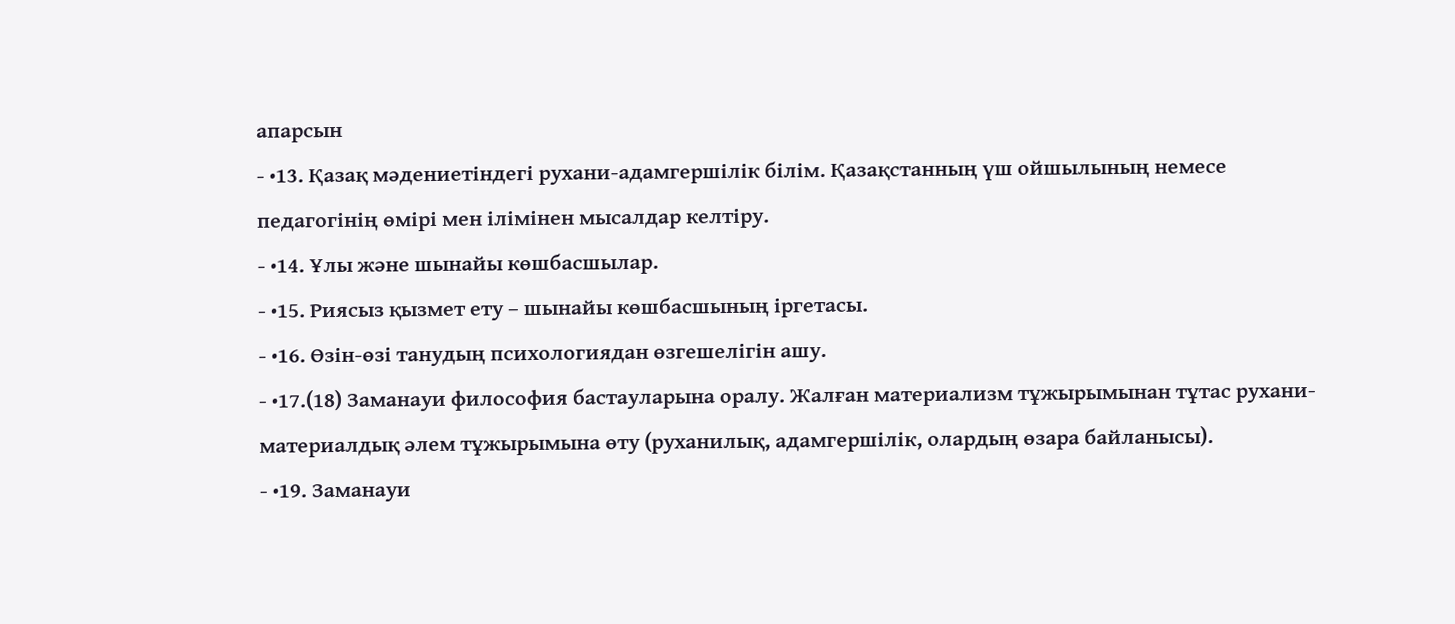апарсын
- •13. Қазақ мәдениетіндегі рухани-адамгершілік білім. Қазақстанның үш ойшылының немесе педагогінің өмірі мен ілімінен мысалдар келтіру.
- •14. Ұлы және шынайы көшбасшылар.
- •15. Риясыз қызмет ету – шынайы көшбасшының іргетасы.
- •16. Өзін-өзі танудың психологиядан өзгешелігін ашу.
- •17.(18) Заманауи философия бастауларына оралу. Жалған материализм тұжырымынан тұтас рухани-материалдық әлем тұжырымына өту (руханилық, адамгершілік, олардың өзара байланысы).
- •19. Заманауи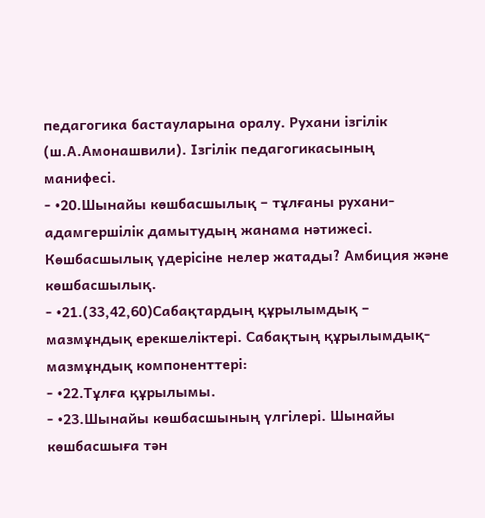педагогика бастауларына оралу. Рухани ізгілік (ш.А.Амонашвили). Ізгілік педагогикасының манифесі.
- •20.Шынайы көшбасшылық – тұлғаны рухани-адамгершілік дамытудың жанама нәтижесі. Көшбасшылық үдерісіне нелер жатады? Амбиция және көшбасшылық.
- •21.(33,42,60)Сабақтардың құрылымдық – мазмұндық ерекшеліктері. Сабақтың құрылымдық-мазмұндық компоненттері:
- •22.Тұлға құрылымы.
- •23.Шынайы көшбасшының үлгілері. Шынайы көшбасшыға тән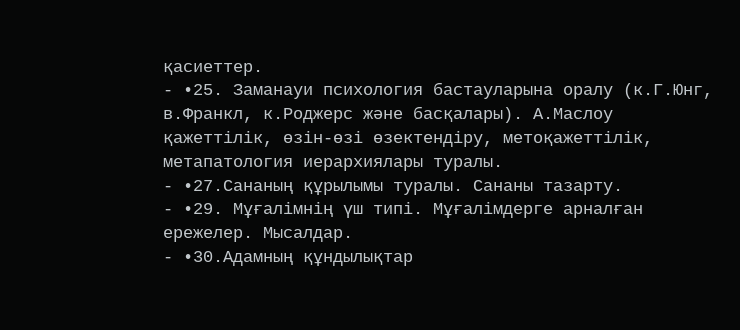қасиеттер.
- •25. Заманауи психология бастауларына оралу (к.Г.Юнг, в.Франкл, к.Роджерс және басқалары). А.Маслоу қажеттілік, өзін-өзі өзектендіру, метоқажеттілік, метапатология иерархиялары туралы.
- •27.Сананың құрылымы туралы. Сананы тазарту.
- •29. Мұғалімнің үш типі. Мұғалімдерге арналған ережелер. Мысалдар.
- •30.Адамның құндылықтар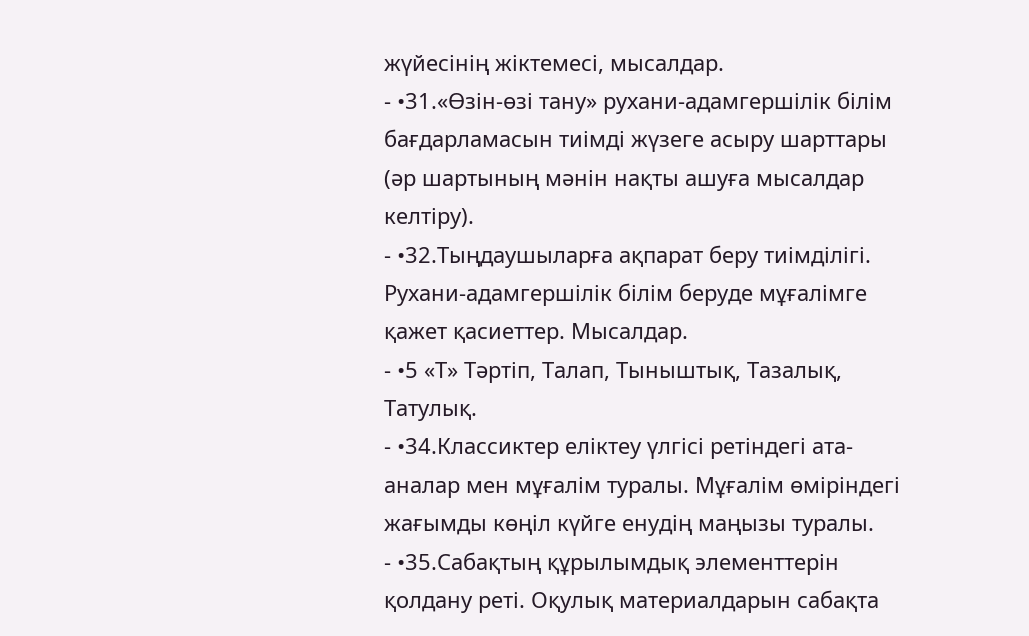жүйесінің жіктемесі, мысалдар.
- •31.«Өзін-өзі тану» рухани-адамгершілік білім бағдарламасын тиімді жүзеге асыру шарттары (әр шартының мәнін нақты ашуға мысалдар келтіру).
- •32.Тыңдаушыларға ақпарат беру тиімділігі. Рухани-адамгершілік білім беруде мұғалімге қажет қасиеттер. Мысалдар.
- •5 «Т» Тәртіп, Талап, Тыныштық, Тазалық, Татулық.
- •34.Классиктер еліктеу үлгісі ретіндегі ата-аналар мен мұғалім туралы. Мұғалім өміріндегі жағымды көңіл күйге енудің маңызы туралы.
- •35.Сабақтың құрылымдық элементтерін қолдану реті. Оқулық материалдарын сабақта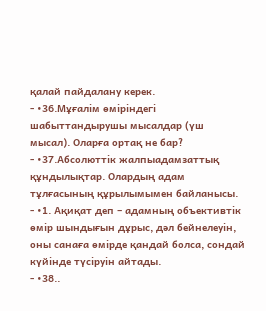қалай пайдалану керек.
- •36.Мұғалім өміріндегі шабыттандырушы мысалдар (үш мысал). Оларға ортақ не бар?
- •37.Абсолюттік жалпыадамзаттық құндылықтар. Олардың адам тұлғасының құрылымымен байланысы.
- •1. Ақиқат деп – адамның объективтік өмір шындығын дұрыс, дәл бейнелеуін, оны санаға өмірде қандай болса, сондай күйінде түсіруін айтады.
- •38..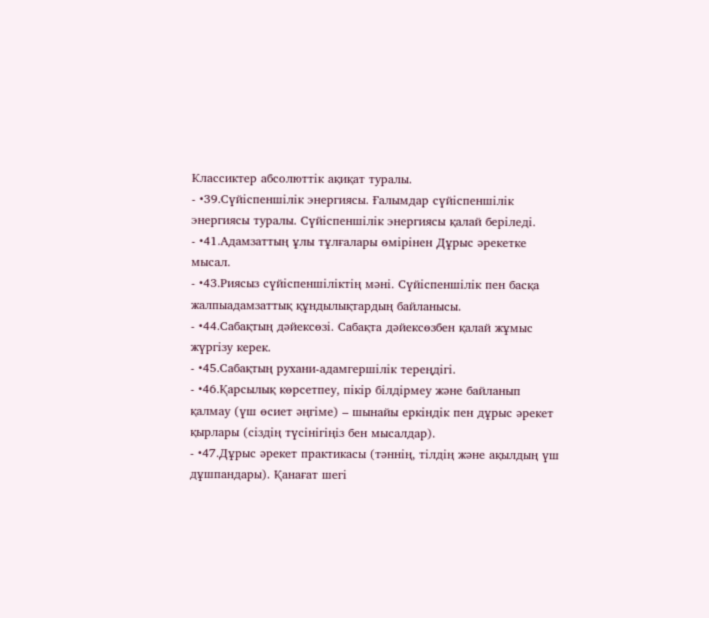Классиктер абсолюттік ақиқат туралы.
- •39.Сүйіспеншілік энергиясы. Ғалымдар сүйіспеншілік энергиясы туралы. Сүйіспеншілік энергиясы қалай беріледі.
- •41.Адамзаттың ұлы тұлғалары өмірінен Дұрыс әрекетке мысал.
- •43.Риясыз сүйіспеншіліктің мәні. Сүйіспеншілік пен басқа жалпыадамзаттық құндылықтардың байланысы.
- •44.Сабақтың дәйексөзі. Сабақта дәйексөзбен қалай жұмыс жүргізу керек.
- •45.Сабақтың рухани-адамгершілік тереңдігі.
- •46.Қарсылық көрсетпеу, пікір білдірмеу және байланып қалмау (үш өсиет әңгіме) – шынайы еркіндік пен дұрыс әрекет қырлары (сіздің түсінігіңіз бен мысалдар).
- •47.Дұрыс әрекет практикасы (тәннің, тілдің және ақылдың үш дұшпандары). Қанағат шегі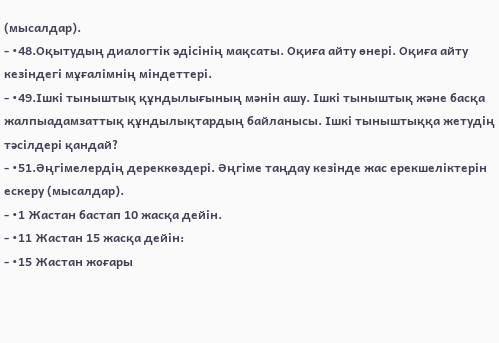(мысалдар).
- •48.Оқытудың диалогтік әдісінің мақсаты. Оқиға айту өнері. Оқиға айту кезіндегі мұғалімнің міндеттері.
- •49.Ішкі тыныштық құндылығының мәнін ашу. Ішкі тыныштық және басқа жалпыадамзаттық құндылықтардың байланысы. Ішкі тыныштыққа жетудің тәсілдері қандай?
- •51.Әңгімелердің дереккөздері. Әңгіме таңдау кезінде жас ерекшеліктерін ескеру (мысалдар).
- •1 Жастан бастап 10 жасқа дейін.
- •11 Жастан 15 жасқа дейін:
- •15 Жастан жоғары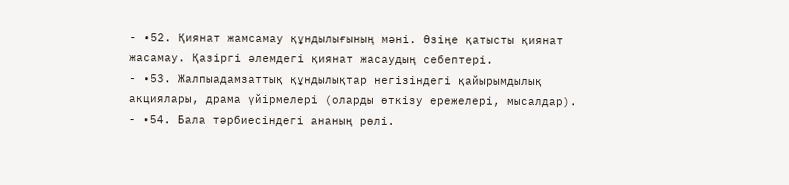- •52. Қиянат жамсамау құндылығының мәні. Өзіңе қатысты қиянат жасамау. Қазіргі әлемдегі қиянат жасаудың себептері.
- •53. Жалпыадамзаттық құндылықтар негізіндегі қайырымдылық акциялары, драма үйірмелері (оларды өткізу ережелері, мысалдар).
- •54. Бала тәрбиесіндегі ананың рөлі.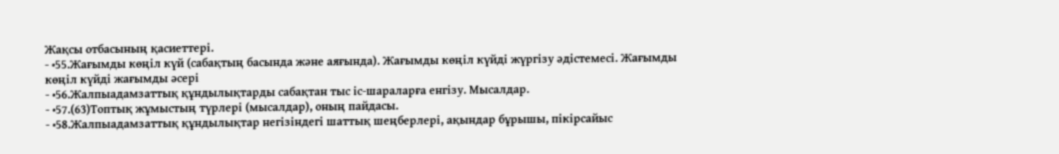Жақсы отбасының қасиеттері.
- •55.Жағымды көңіл күй (сабақтың басында және аяғында). Жағымды көңіл күйді жүргізу әдістемесі. Жағымды көңіл күйді жағымды әсері
- •56.Жалпыадамзаттық құндылықтарды сабақтан тыс іс-шараларға енгізу. Мысалдар.
- •57.(63)Топтық жұмыстың түрлері (мысалдар), оның пайдасы.
- •58.Жалпыадамзаттық құндылықтар негізіндегі шаттық шеңберлері, ақындар бұрышы, пікірсайыс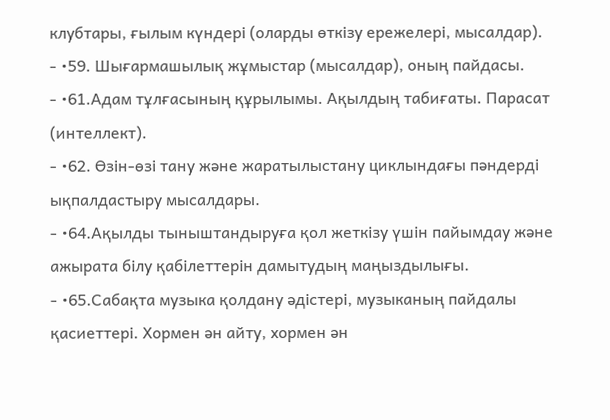клубтары, ғылым күндері (оларды өткізу ережелері, мысалдар).
- •59. Шығармашылық жұмыстар (мысалдар), оның пайдасы.
- •61.Адам тұлғасының құрылымы. Ақылдың табиғаты. Парасат (интеллект).
- •62. Өзін-өзі тану және жаратылыстану циклындағы пәндерді ықпалдастыру мысалдары.
- •64.Ақылды тыныштандыруға қол жеткізу үшін пайымдау және ажырата білу қабілеттерін дамытудың маңыздылығы.
- •65.Сабақта музыка қолдану әдістері, музыканың пайдалы қасиеттері. Хормен ән айту, хормен ән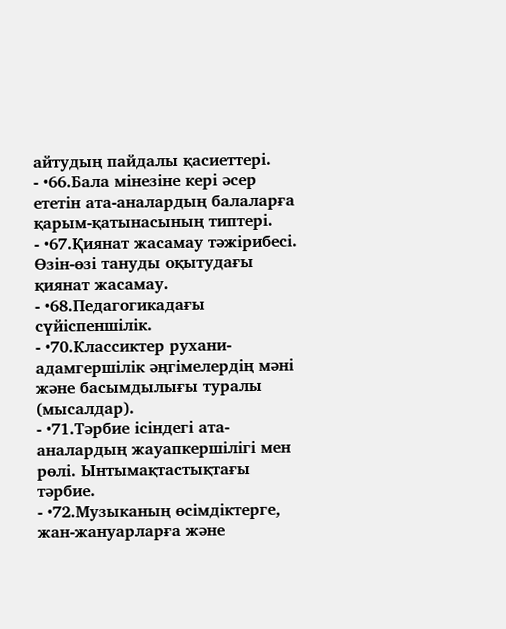айтудың пайдалы қасиеттері.
- •66.Бала мінезіне кері әсер ететін ата-аналардың балаларға қарым-қатынасының типтері.
- •67.Қиянат жасамау тәжірибесі. Өзін-өзі тануды оқытудағы қиянат жасамау.
- •68.Педагогикадағы сүйіспеншілік.
- •70.Классиктер рухани-адамгершілік әңгімелердің мәні және басымдылығы туралы (мысалдар).
- •71.Тәрбие ісіндегі ата-аналардың жауапкершілігі мен рөлі. Ынтымақтастықтағы тәрбие.
- •72.Музыканың өсімдіктерге, жан-жануарларға және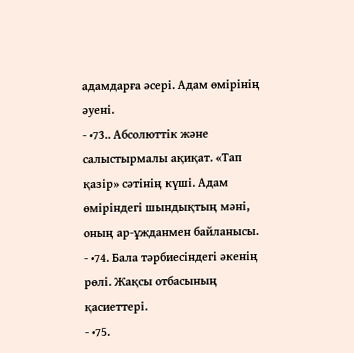адамдарға әсері. Адам өмірінің әуені.
- •73.. Абсолюттік және салыстырмалы ақиқат. «Тап қазір» сәтінің күші. Адам өміріндегі шындықтың мәні, оның ар-ұжданмен байланысы.
- •74. Бала тәрбиесіндегі әкенің рөлі. Жақсы отбасының қасиеттері.
- •75.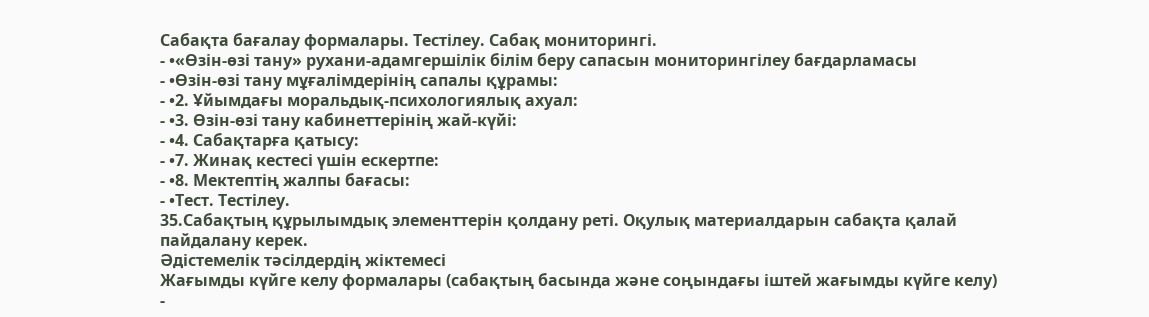Сабақта бағалау формалары. Тестілеу. Сабақ мониторингі.
- •«Өзін-өзі тану» рухани-адамгершілік білім беру сапасын мониторингілеу бағдарламасы
- •Өзін-өзі тану мұғалімдерінің сапалы құрамы:
- •2. Ұйымдағы моральдық-психологиялық ахуал:
- •3. Өзін-өзі тану кабинеттерінің жай-күйі:
- •4. Сабақтарға қатысу:
- •7. Жинақ кестесі үшін ескертпе:
- •8. Мектептің жалпы бағасы:
- •Тест. Тестілеу.
35.Сабақтың құрылымдық элементтерін қолдану реті. Оқулық материалдарын сабақта қалай пайдалану керек.
Әдістемелік тәсілдердің жіктемесі
Жағымды күйге келу формалары (сабақтың басында және соңындағы іштей жағымды күйге келу) -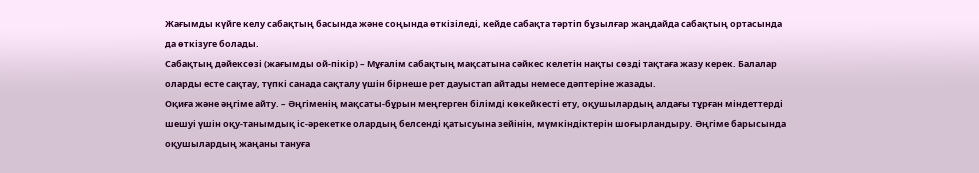Жағымды күйге келу сабақтың басында және соңында өткізіледі, кейде сабақта тәртіп бұзылғар жаңдайда сабақтың ортасында да өткізуге болады.
Сабақтың дәйексөзі (жағымды ой-пікір) – Мұғалім сабақтың мақсатына сәйкес келетін нақты сөзді тақтаға жазу керек. Балалар оларды есте сақтау, түпкі санада сақталу үшін бірнеше рет дауыстап айтады немесе дәптеріне жазады.
Оқиға және әңгіме айту. – Әңгіменің мақсаты-бұрын меңгерген білімді көкейкесті ету, оқушылардың алдағы тұрған міндеттерді шешуі үшін оқу-танымдық іс-әрекетке олардың белсенді қатысуына зейінін, мүмкіндіктерін шоғырландыру. Әңгіме барысында оқушылардың жаңаны тануға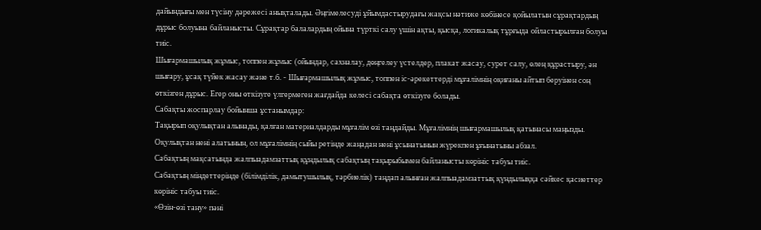дайындығы мен түсіну дәрежесі анықталады. Әңгімелесуді ұйымдастырудағы жақсы нәтиже көбінесе қойылатын сұрақтардың дұрыс болуына байланысты. Сұрақтар балалардың ойына түрткі салу үшін ақты, қысқа, логикалық тұрғыда ойластырылған болуы тиіс.
Шығармашылық жұмыс, топпен жұмыс (ойындар, сахналау, дөңгелеу үстелдер, плакат жасау, сурет салу, өлең құрастыру, ән шығару, ұсақ түйек жасау және т.б. - Шығармашылық жұмыс, топпен іс-әрекеттерді мұғалімнің оқиғаны айтып беруінен соң өткізген дұрыс. Егер оны өткізуге үлгермеген жағдайда келесі сабақта өткізуге болады.
Сабақты жоспарлау бойынша ұстанымдар:
Тақырып оқулықтан алынады, қалған материалдарды мұғалім өзі таңдайды. Мұғалімнің шығармашылық қатынасы маңызды. Оқулықтан нені алатынын, ол мұғалімнің сыйы ретінде жаңадан нені ұсынатынын жүрекпен ұғынатыны абзал.
Сабақтың мақсатында жалпыадамзаттық құндылық сабақтың тақырыбымен байланысты көрініс табуы тиіс.
Сабақтың міндеттерінде (білімділік, дамытушылық, тәрбиелік) таңдап алынған жалпыадамзаттық қүндылыққа сәйкес қасиеттер көрініс табуы тиіс.
«Өзін-өзі тану» пәні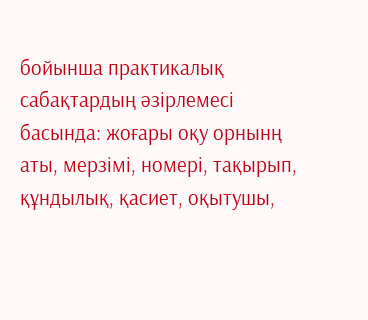бойынша практикалық сабақтардың әзірлемесі
басында: жоғары оқу орнынң аты, мерзімі, номері, тақырып, құндылық, қасиет, оқытушы,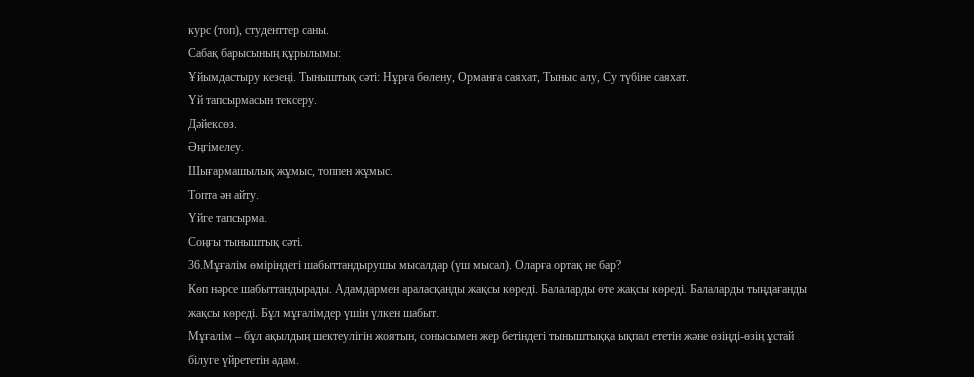курс (топ), студенттер саны.
Сабақ барысының құрылымы:
Ұйымдастыру кезеңі. Тыныштық сәті: Нұрға бөлену, Орманға саяхат, Тыныс алу, Су түбіне саяхат.
Үй тапсырмасын тексеру.
Дәйексөз.
Әңгімелеу.
Шығармашылық жұмыс, топпен жұмыс.
Топта ән айту.
Үйге тапсырма.
Соңғы тыныштық сәті.
36.Мұғалім өміріндегі шабыттандырушы мысалдар (үш мысал). Оларға ортақ не бар?
Көп нәрсе шабыттандырады. Адамдармен араласқанды жақсы көреді. Балаларды өте жақсы көреді. Балаларды тыңдағанды жақсы көреді. Бұл мұғалімдер үшін үлкен шабыт.
Мұғалім – бұл ақылдың шектеулігін жоятын, сонысымен жер бетіндегі тыныштыққа ықпал ететін және өзіңді-өзің ұстай білуге үйрететін адам.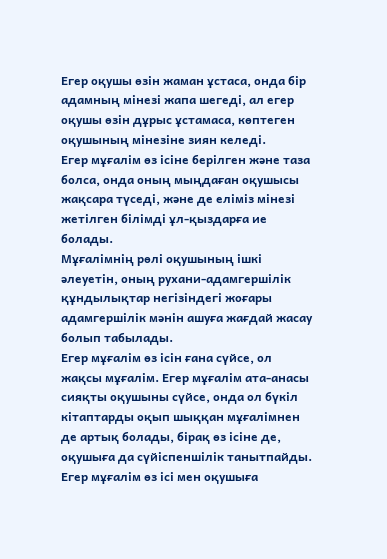Егер оқушы өзін жаман ұстаса, онда бір адамның мінезі жапа шегеді, ал егер оқушы өзін дұрыс ұстамаса, көптеген оқушының мінезіне зиян келеді.
Егер мұғалім өз ісіне берілген және таза болса, онда оның мыңдаған оқушысы жақсара түседі, және де еліміз мінезі жетілген білімді ұл-қыздарға ие болады.
Мұғалімнің рөлі оқушының ішкі әлеуетін, оның рухани-адамгершілік құндылықтар негізіндегі жоғары адамгершілік мәнін ашуға жағдай жасау болып табылады.
Егер мұғалім өз ісін ғана сүйсе, ол жақсы мұғалім. Егер мұғалім ата-анасы сияқты оқушыны сүйсе, онда ол бүкіл кітаптарды оқып шыққан мұғалімнен де артық болады, бірақ өз ісіне де, оқушыға да сүйіспеншілік танытпайды. Егер мұғалім өз ісі мен оқушыға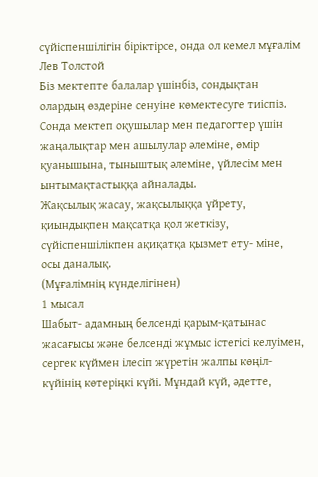сүйіспеншілігін біріктірсе, онда ол кемел мұғалім Лев Толстой
Біз мектепте балалар үшінбіз, сондықтан олардың өздеріне сенуіне көмектесуге тиіспіз. Сонда мектеп оқушылар мен педагогтер үшін жаңалықтар мен ашылулар әлеміне, өмір қуанышына, тыныштық әлеміне, үйлесім мен ынтымақтастыққа айналады.
Жақсылық жасау, жақсылыққа үйрету, қиындықпен мақсатқа қол жеткізу, сүйіспеншілікпен ақиқатқа қызмет ету- міне, осы даналық.
(Мұғалімнің күнделігінен)
1 мысал
Шабыт- адамның белсенді қарым-қатынас жасағысы және белсенді жұмыс істегісі келуімен, сергек күймен ілесіп жүретін жалпы көңіл-күйінің көтеріңкі күйі. Мұндай күй, әдетте,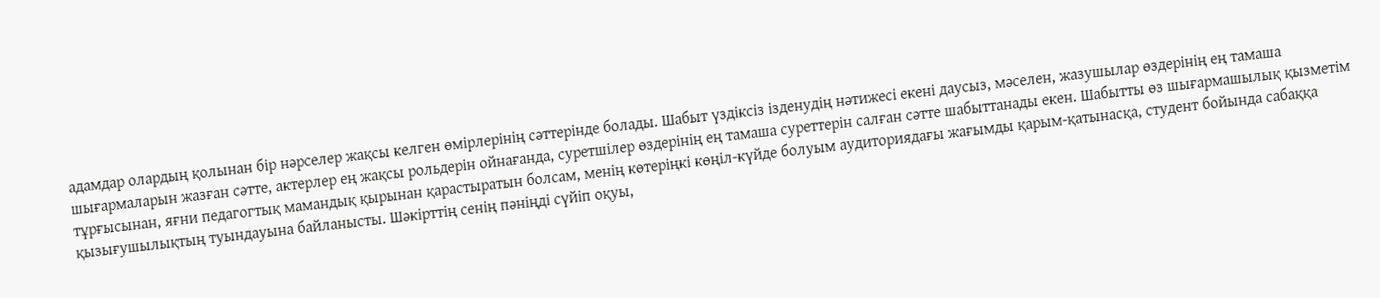адамдар олардың қолынан бір нәрселер жақсы келген өмірлерінің сәттерінде болады. Шабыт үздіксіз ізденудің нәтижесі екені даусыз, мәселен, жазушылар өздерінің ең тамаша шығармаларын жазған сәтте, актерлер ең жақсы рольдерін ойнағанда, суретшілер өздерінің ең тамаша суреттерін салған сәтте шабыттанады екен. Шабытты өз шығармашылық қызметім тұрғысынан, яғни педагогтық мамандық қырынан қарастыратын болсам, менің көтеріңкі көңіл-күйде болуым аудиториядағы жағымды қарым-қатынасқа, студент бойында сабаққа қызығушылықтың туындауына байланысты. Шәкірттің сенің пәніңді сүйіп оқуы,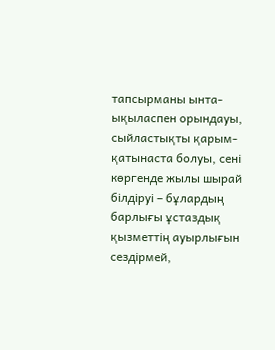тапсырманы ынта-ықыласпен орындауы, сыйластықты қарым-қатынаста болуы, сені көргенде жылы шырай білдіруі – бұлардың барлығы ұстаздық қызметтің ауырлығын сездірмей,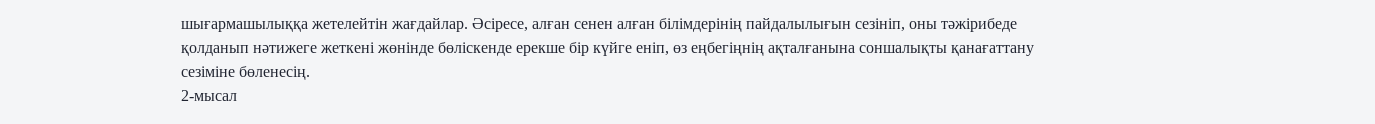шығармашылыққа жетелейтін жағдайлар. Әсіресе, алған сенен алған білімдерінің пайдалылығын сезініп, оны тәжірибеде қолданып нәтижеге жеткені жөнінде бөліскенде ерекше бір күйге еніп, өз еңбегіңнің ақталғанына соншалықты қанағаттану сезіміне бөленесің.
2-мысал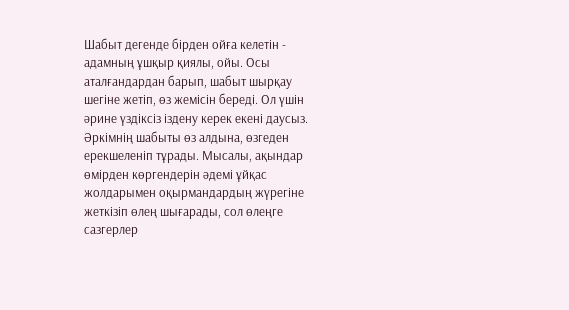Шабыт дегенде бірден ойға келетін - адамның ұшқыр қиялы, ойы. Осы аталғандардан барып, шабыт шырқау шегіне жетіп, өз жемісін береді. Ол үшін әрине үздіксіз іздену керек екені даусыз. Әркімнің шабыты өз алдына, өзгеден ерекшеленіп тұрады. Мысалы, ақындар өмірден көргендерін әдемі ұйқас жолдарымен оқырмандардың жүрегіне жеткізіп өлең шығарады, сол өлеңге сазгерлер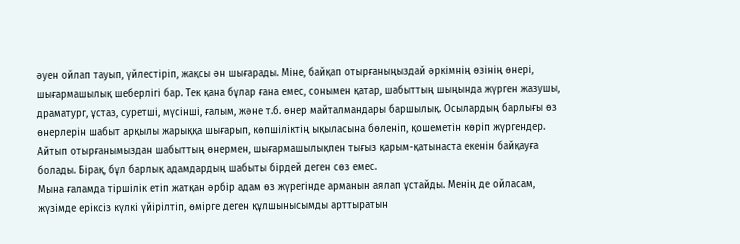әуен ойлап тауып, үйлестіріп, жақсы ән шығарады. Міне, байқап отырғаныңыздай әркімнің өзінің өнері, шығармашылық шеберлігі бар. Тек қана бұлар ғана емес, сонымен қатар, шабыттың шыңында жүрген жазушы, драматург, ұстаз, суретші, мүсінші, ғалым, және т.б. өнер майталмандары баршылық. Осылардың барлығы өз өнерлерін шабыт арқылы жарыққа шығарып, көпшіліктің ықыласына бөленіп, қошеметін көріп жүргендер. Айтып отырғанымыздан шабыттың өнермен, шығармашылықпен тығыз қарым-қатынаста екенін байқауға болады. Бірақ, бұл барлық адамдардың шабыты бірдей деген сөз емес.
Мына ғаламда тіршілік етіп жатқан әрбір адам өз жүрегінде арманын аялап ұстайды. Менің де ойласам, жүзімде еріксіз күлкі үйірілтіп, өмірге деген құлшынысымды арттыратын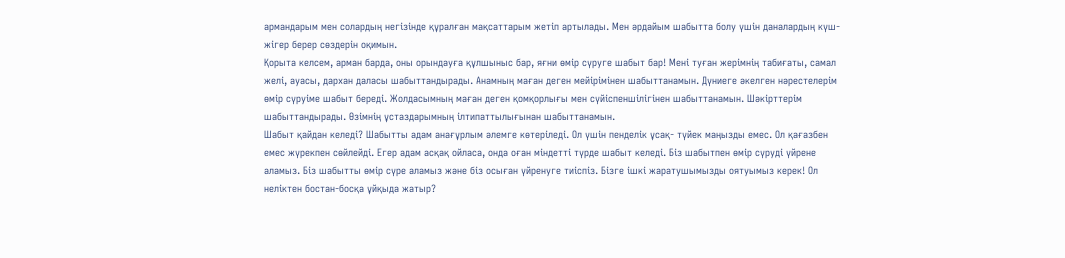армандарым мен солардың негізінде құралған мақсаттарым жетіп артылады. Мен әрдайым шабытта болу үшін даналардың күш-жігер берер сөздерін оқимын.
Қорыта келсем, арман барда, оны орындауға құлшыныс бар, яғни өмір сүруге шабыт бар! Мені туған жерімнің табиғаты, самал желі, ауасы, дархан даласы шабыттандырады. Анамның маған деген мейірімінен шабыттанамын. Дүниеге әкелген нәрестелерім өмір сүруіме шабыт береді. Жолдасымның маған деген қомқорлығы мен сүйіспеншілігінен шабыттанамын. Шәкірттерім шабыттандырады. Өзімнің ұстаздарымның ілтипаттылығынан шабыттанамын.
Шабыт қайдан келеді? Шабытты адам анағұрлым әлемге көтеріледі. Ол үшін пенделік ұсақ- түйек маңызды емес. Ол қағазбен емес жүрекпен сөйлейді. Егер адам асқақ ойласа, онда оған міндетті түрде шабыт келеді. Біз шабытпен өмір сүруді үйрене аламыз. Біз шабытты өмір сүре аламыз және біз осыған үйренуге тиіспіз. Бізге ішкі жаратушымызды оятуымыз керек! Ол неліктен бостан-босқа ұйқыда жатыр?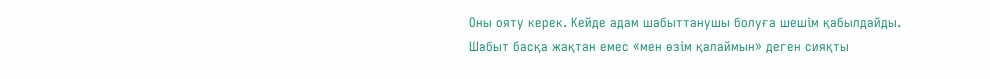Оны ояту керек. Кейде адам шабыттанушы болуға шешім қабылдайды. Шабыт басқа жақтан емес «мен өзім қалаймын» деген сияқты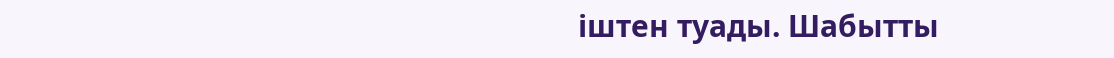іштен туады. Шабытты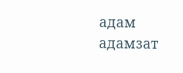адам адамзат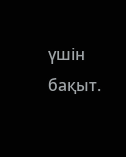үшін бақыт.